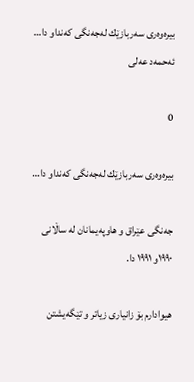بیره‌وه‌ری سه‌ربازێك له‌جه‌نگی كه‌نداو دا… ئەحمەد عەلی

0

بیره‌وه‌ری سه‌ربازێك له‌جه‌نگی كه‌نداو دا…

جه‌نگی عێراق و هاوپه‌یمانان له‌ ساڵانی ١٩٩٠و ١٩٩١ دا.

هیوادارم بۆ زانیاری زیاتر و تێگه‌یشتن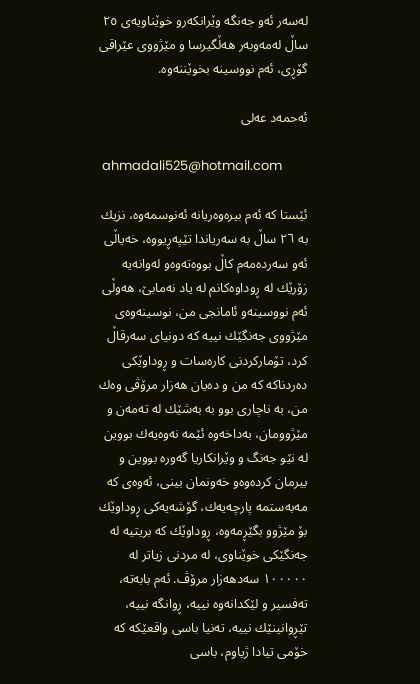له‌سه‌ر ئه‌و جه‌نگه‌ وێرانكه‌رو خوێناویه‌ی ٢٥ ساڵ له‌مه‌وبه‌ر هه‌ڵگیرسا و مێژووی عێراقی گۆڕی، ئه‌م نووسینه‌ بخوێننه‌وه‌.

ئه‌حمه‌د عه‌لی

 ahmadali525@hotmail.com

ئێستا كه‌ ئه‌م بیره‌وه‌ریانه‌ ئه‌نوسمه‌وه‌، نزیك به‌ ٢٦ ساڵ به‌ سه‌ریاندا تێپه‌ڕیووه‌، خه‌یاڵی ئه‌و سه‌رده‌مه‌م كاڵ بووه‌ته‌وه‌و له‌وانه‌یه‌ زۆرێك له‌ ڕوداوه‌كانم له‌ یاد نه‌مابێ، هه‌وڵی ئه‌م نووسینه‌و ئامانجی من، نوسینه‌وه‌ی مێژووی جه‌نگێك نییه كه‌ دونیای سه‌رقاڵ كرد‌، تۆماركردنی كاره‌سات و ڕوداوێكی ده‌ردناكه‌ كه‌ من و ده‌یان هه‌زار مرۆڤی وه‌ك من، به‌ ناچاری بوو به‌ به‌شێك له‌ ته‌مه‌ن و مێژوومان، به‌داخه‌وه‌ ئێمه‌ نه‌وه‌یه‌ك بووین له‌ نێو جه‌نگ و وێرانكاریا گه‌وره‌ بووین و بیرمان كرده‌وه‌و خه‌ونمان بینی، ئه‌وه‌ی كه‌ مه‌به‌ستمه‌‌ پارچه‌یه‌ك، گۆشه‌یه‌كی ڕوداوێك بۆ مێژوو بگێڕمه‌وه‌، ڕوداوێك كه‌ بریتیه‌ له‌ جه‌نگێكی خوێناوی، له‌ مردنی زیاتر له‌ ١٠٠٠٠٠ سه‌دهه‌زار مرۆڤ. ئه‌م بابه‌ته‌، ته‌فسیر و لێكدانه‌وه‌ نییه‌، ڕوانگه‌ نییه‌، تێڕوانینێك نییه‌، ته‌نیا باسی واقعێكه‌ كه‌ خۆمی تیادا ژیاوم، باسی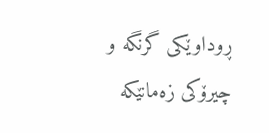ڕوداوێكی گرنگه‌ و چیرۆكی زه‌مانێكه‌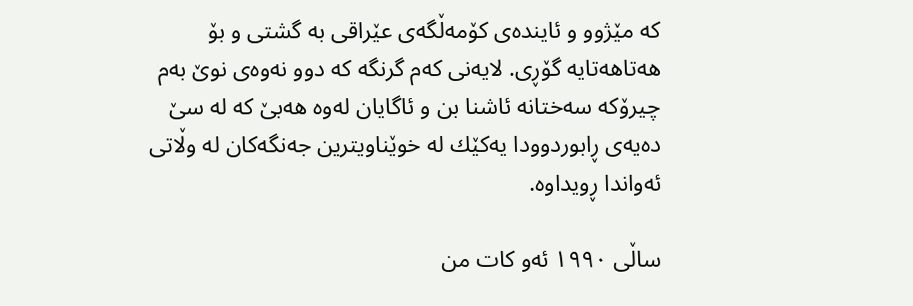كه‌ مێژوو و ئاینده‌ی كۆمه‌ڵگه‌ی عێراقی به‌ گشتی و بۆ هه‌تاهه‌تایه‌ گۆڕی. لایه‌نی كه‌م گرنگه‌ كه‌ دوو نه‌وه‌ی نوێ به‌م چیرۆكه‌ سه‌ختانه‌ ئاشنا بن و ئاگایان له‌وه‌ هه‌بێ كه‌ له‌ سێ ده‌یه‌ی ڕابوردوودا یه‌كێك له‌ خوێناویترین جه‌نگه‌كان له‌ وڵاتی ئه‌واندا ڕویداوه‌.

ساڵی ١٩٩٠ ئه‌و كات من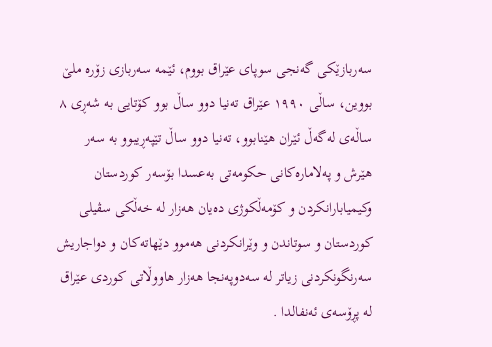سه‌ربازێكی گه‌نجی سوپای عێراق بووم، ئێمه‌ سه‌ربازی زۆره‌ ملێ بووین، ساڵی ١٩٩٠ عێراق ته‌نیا دوو ساڵ بوو كۆتایی به‌ شه‌ڕی ٨ ساڵه‌ی له‌گه‌ڵ ئێران هێنابوو، ته‌نیا دوو ساڵ تێپه‌ڕیبوو به‌ سه‌ر هێرش و په‌لاماره‌كانی حكومه‌تی به‌عسدا بۆسه‌ر كوردستان وكیمیابارانكردن و كۆمه‌ڵكوژی ده‌یان هه‌زار له‌ خه‌ڵكی سڤیلی كوردستان و سوتاندن و وێرانكردنی هه‌موو دێهاته‌كان و دواجاریش سه‌رنگونكردنی زیاتر له‌ سه‌دوپه‌نجا هه‌زار هاووڵاتی كوردی عێراق له‌ پڕۆسه‌ی ئه‌نفالدا .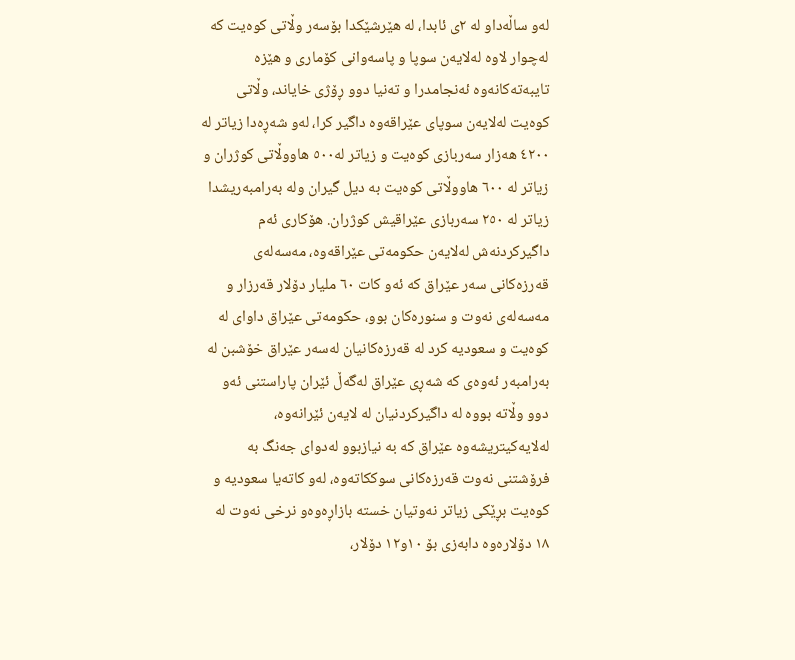له‌و ساڵه‌داو له‌ ٢ی ئابدا، له‌ هێرشێكدا بۆسه‌ر وڵاتی كوه‌یت كه‌ له‌چوار لاوه‌ له‌لایه‌ن سوپا و پاسه‌وانی كۆماری و هێزه‌ تایبه‌ته‌كانه‌وه‌ ئه‌نجامدرا و ته‌نیا دوو ڕۆژی خایاند، وڵاتی كوه‌یت له‌لایه‌ن سوپای عێراقه‌وه‌ داگیر كرا، له‌و شه‌ڕه‌دا زیاتر له‌ ٤٢٠٠ هه‌زار سه‌ربازی كوه‌یت و زیاتر له‌٥٠٠ هاووڵاتی كوژران و زیاتر له‌ ٦٠٠ هاووڵاتی كوه‌یت به‌ دیل گیران وله‌ به‌رامبه‌ریشدا زیاتر له‌ ٢٥٠ سه‌ربازی عێراقیش كوژران. هۆكاری ئه‌م داگیركردنه‌ش له‌لایه‌ن حكومه‌تی عێراقه‌وه‌، مه‌سه‌له‌ی قه‌رزه‌كانی سه‌ر عێراق كه‌ ئه‌و كات ٦٠ ملیار دۆلار قه‌رزار و مه‌سه‌له‌ی نه‌وت و سنوره‌كان بوو، حكومه‌تی عێراق داوای له‌ كوه‌یت و سعودیه‌ كرد له‌ قه‌رزه‌كانیان له‌سه‌ر عێراق خۆشبن له‌ به‌رامبه‌ر ئه‌وه‌ی كه‌ شه‌ڕی عێراق له‌گه‌ڵ ئێران پاراستنی ئه‌و دوو وڵاته‌ بووه‌ له‌ داگیركردنیان له‌ لایه‌ن ئێرانه‌وه‌، له‌لایه‌كیتریشه‌وه‌ عێراق كه‌ به‌ نیازبوو له‌دوای جه‌نگ به‌ فرۆشتنی نه‌وت قه‌رزه‌كانی سوككاته‌وه‌، له‌و كاته‌یا سعودیه‌ و كوه‌یت بڕێكی زیاتر نه‌وتیان خسته‌ بازاڕه‌وه‌و نرخی نه‌وت له‌ ١٨ دۆلاره‌وه دابه‌زی بۆ ١٠و١٢ دۆلار،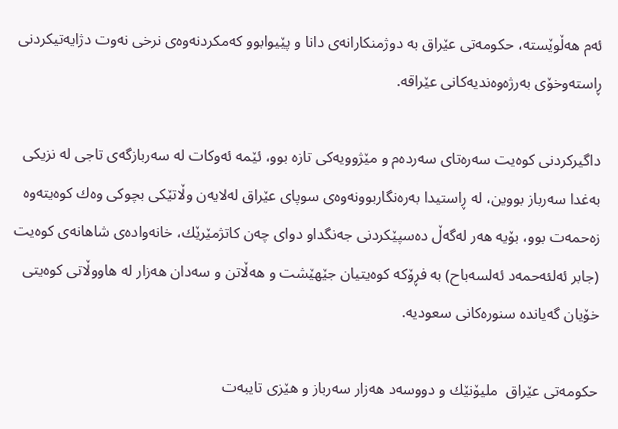ئه‌م هه‌ڵوێسته‌، حكومه‌تی عێراق به‌ دوژمنكارانه‌ی دانا و پێیوابوو كه‌مكردنه‌وه‌ی نرخی نه‌وت دژایه‌تیكردنی ڕاسته‌وخۆی به‌رژه‌وه‌ندیه‌كانی عێراقه‌.

داگیركردنی كوه‌یت سه‌ره‌تای سه‌رده‌م و مێژوویه‌كی تازه‌ بوو، ئێمه‌ ئه‌وكات له‌ سه‌ربازگه‌ی تاجی له‌ نزیكی به‌غدا سه‌رباز بووین، له‌ ڕاستیدا به‌ره‌نگاربوونه‌وه‌ی سوپای عێراق له‌لایه‌ن وڵاتێكی بچوكی وه‌ك كوه‌یته‌وه‌ زه‌حمه‌ت بوو، بۆیه‌ هه‌ر له‌گه‌ڵ ده‌سپێكردنی جه‌نگداو دوای چه‌ن كاتژمێرێك، خانه‌واده‌ی شاهانه‌ی كوه‌یت (جابر ئه‌لئه‌حمه‌د ئه‌لسه‌باح) به‌ فڕۆكه‌ كوه‌یتیان جێهێشت و هه‌ڵاتن و سه‌دان هه‌زار له‌ هاووڵاتی كوه‌یتی خۆیان گه‌یانده سنوره‌كانی‌ سعودیه‌.

حكومه‌تی عێراق ‌ ملیۆنێك و دووسه‌د هه‌زار سه‌رباز و هێزی تایبه‌ت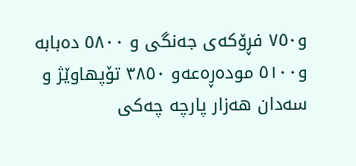و٧٥٠ فڕۆكه‌ی جه‌نگی و ٥٨٠٠ ده‌بابه‌ و٥١٠٠ موده‌ڕه‌عه‌و ٣٨٥٠ تۆپهاوێژ و سه‌دان هه‌زار پا‌رچه ‌چه‌كی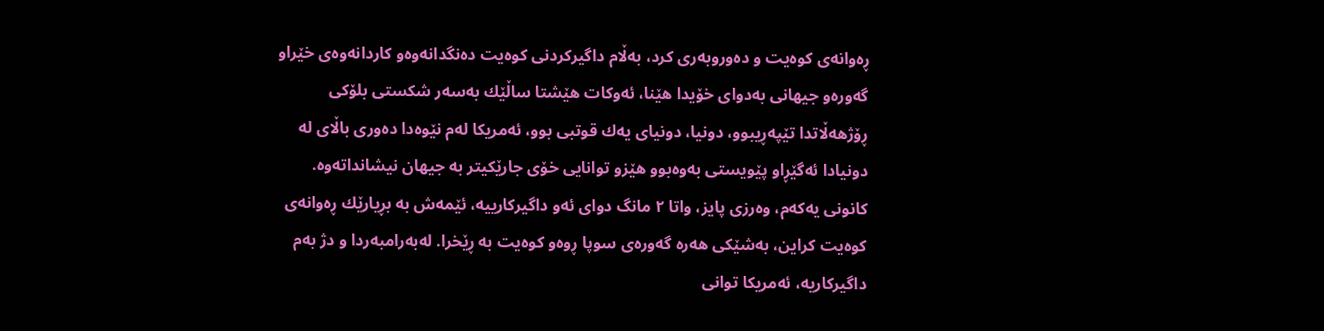ڕه‌وانه‌ی كوه‌یت و ده‌وروبه‌ری كرد، به‌ڵام داگیركردنی كوه‌یت ده‌نگدانه‌وه‌و كاردانه‌وه‌ی خێراو گه‌وره‌و جیهانی به‌دوای خۆیدا هێنا، ئه‌وكات هێشتا ساڵێك به‌سه‌ر شكستی بلۆكی ڕۆژهه‌ڵاتدا تێپه‌ڕیبوو، دونیا، دونیای یه‌ك قوتبی بوو، ‌ئه‌مریكا له‌م نێوه‌دا ده‌وری باڵای له‌ دونیادا ئه‌گێڕاو پێویستی به‌وه‌بوو هێزو توانایی خۆی جارێكیتر به‌ جیهان نیشانداته‌وه. كانونی یه‌كه‌م، وه‌رزی پایز، واتا ٢ مانگ دوای ئه‌و داگیركارییه‌، ئێمه‌ش به‌ بڕیارێك ڕه‌وانه‌ی كوه‌یت كراین، به‌شێكی هه‌ره‌ گه‌وره‌ی سوپا ڕوه‌و كوه‌یت به‌ ڕێخرا. له‌به‌رامبه‌ردا و دژ به‌م داگیركاریه‌، ئه‌مریكا توانی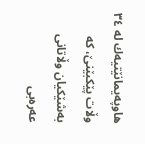هاوپه‌یمانێتیه‌ك له‌ ٣٤ وڵات پێكبێنێ، كه‌ به‌شێكیان وڵاتانی عه‌ره‌بی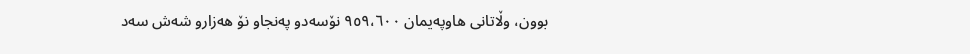بوون، وڵاتانی هاوپه‌یمان ٩٥٩،٦٠٠ نۆسه‌دو په‌نجاو نۆ هه‌زارو شه‌ش سه‌د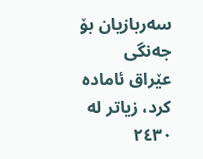سه‌ربازیان بۆ جه‌نگی عێراق ئاماده‌ كرد، زیاتر له‌ ٢٤٣٠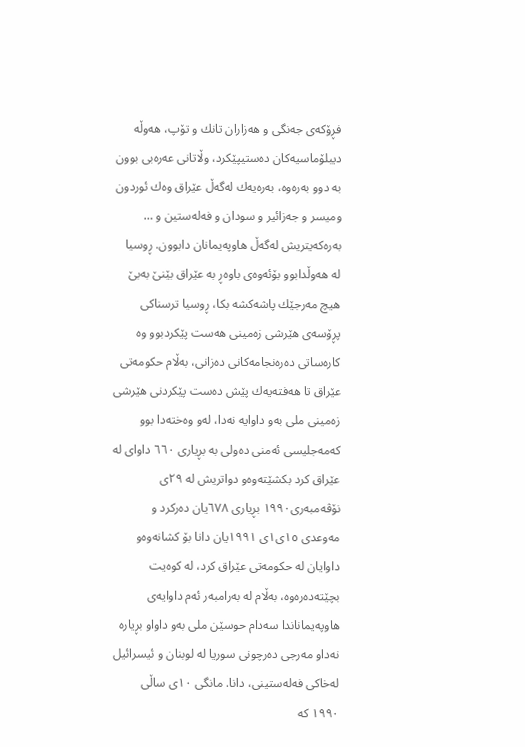فڕۆكه‌ی جه‌نگی و هه‌زاران تانك و تۆپ، هه‌وڵه‌ دیبلۆماسیه‌كان ده‌ستیپێكرد، وڵاتانی عه‌ره‌بی بوون به‌ دوو به‌ره‌وه‌، به‌ره‌یه‌ك له‌گه‌ڵ عێراق وه‌ك ئوردون ومیسر و جه‌زائیر و سودان و فه‌له‌ستین و … به‌ره‌كه‌یتریش له‌گه‌ڵ هاوپه‌یمانان دابوون. ڕوسیا له‌ هه‌وڵدابوو بۆئه‌وه‌ی باوه‌ڕ به‌ عێراق بێنێ به‌بێ هیچ مه‌رجێك پاشه‌كشه‌ بكا، ڕوسیا ترسناكی پڕۆسه‌ی هێرشی زه‌مینی هه‌ست پێكردبوو وه‌ كاره‌ساتی ده‌ره‌نجامه‌كانی ده‌زانی، به‌ڵام حكومه‌تی عێراق تا هه‌فته‌یه‌ك پێش ده‌ست پێكردنی هێرشی زه‌مینی ملی به‌و داوایه‌ نه‌دا، له‌و وه‌خته‌دا بوو كه‌مه‌جلیسی ئه‌منی ده‌ولی به‌ بڕیاری ٦٦٠ داوای له‌ عێراق كرد بكشێته‌وه‌و دواتریش له‌ ٢٩ی نۆڤه‌مبه‌ری١٩٩٠ بڕیاری ٦٧٨یان ده‌ركرد و مه‌وعدی ١٥ی١ی ١٩٩١یان دانا بۆ كشانه‌وه‌و داوایان له‌ حكومه‌تی عێراق كرد، له‌ كوه‌یت بچێته‌ده‌ره‌وه‌‌، به‌ڵام له‌ به‌رامبه‌ر ئه‌م داوایه‌ی هاوپه‌یماناندا سه‌دام حوسێن ملی به‌و داواو بڕیاره‌ نه‌داو مه‌رجی ده‌رچونی سوریا له‌ لوبنان و ئیسرائیل له‌خاكی فه‌له‌ستینی، دانا. مانگی ١٠ی ساڵی ١٩٩٠ كه‌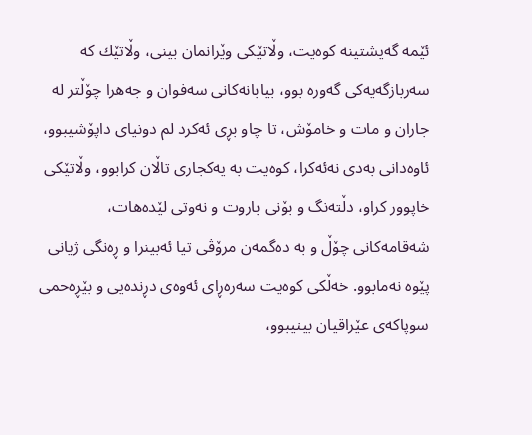ئێمه‌ گه‌یشتینه‌ كوه‌یت، وڵاتێكی وێرانمان بینی، وڵاتێك كه‌ سه‌ربازگه‌یه‌كی گه‌وره‌ بوو، بیابانه‌كانی سه‌فوان و جه‌هرا چۆڵتر له‌ جاران و مات و خامۆش، تا چاو بڕی ئه‌كرد لم دونیای داپۆشیبوو، ئاوه‌دانی بەدی نه‌ئه‌كرا، كوه‌یت به‌ یه‌كجاری تاڵان كرابوو، وڵاتێكی خاپوور كراو، دڵته‌نگ و بۆنی باروت و نه‌وتی لێده‌هات، شه‌قامه‌كانی چۆڵ و به‌ ده‌گمه‌ن مرۆڤی تیا ئه‌بینرا و ڕه‌نگی ژیانی پێوه‌ نه‌مابوو. خه‌ڵكی كوه‌یت سه‌ره‌ڕای ئه‌وه‌ی دڕنده‌یی و بێڕه‌حمی سوپاكه‌ی عێراقیان بینیبوو،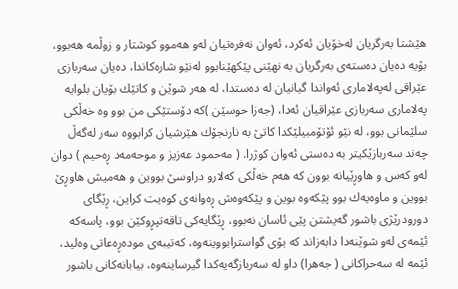هێشتا به‌رگریان له‌خۆیان ئه‌كرد، ئه‌وان نه‌فره‌تیان له‌و هه‌موو كوشتار و زوڵمه‌ هه‌بوو، بۆیه‌ ده‌یان ده‌سته‌ی به‌رگریان به‌ نهێنی پێكهێنابوو له‌نێو شاره‌كاندا، ده‌یان سه‌ربازی عێراقی له‌په‌لاماری ئه‌واندا گیانیان له‌ ده‌ستدا، له‌ هه‌ر شوێن و كاتێك بۆیان بلوایه‌ په‌لاماری سه‌ربازی عێراقیان ئه‌دا، (جه‌زا حوسێن )كه‌ دۆستێكی من بوو وه‌ خه‌ڵكی سلێمانی بوو، له‌ نێو ئۆتۆمبیلێكدا كاتێ به‌ نارنجۆك هێرشیان كرابووه‌ سه‌ر له‌گه‌ڵ چه‌ند سه‌ربازێكیتر به‌ ده‌ستی ئه‌وان كوژرا. ( مه‌حمود عه‌زیز و موحه‌مه‌د ڕه‌حیم ) دوان له‌و كه‌س و هاوڕێیانه‌ بوون كه‌ هه‌م خه‌ڵكی كه‌لارو د‌راوسێ بووین و هه‌میش هاوڕێ بووین و ماوه‌یه‌ك بوو پێكه‌وه‌ بوین و پێكه‌وه‌ش ڕه‌وانه‌ی كوه‌یت كراین، ڕێگای دورودرێژی باشور گه‌یشتن پێی ئاسان نه‌بوو، ڕێگایه‌كی تاقەتپڕوكێن بوو، پاسه‌كه‌ ئێمه‌ی له‌و شوێنه‌دا دابه‌زاند كه‌ بۆی گواسترابووینه‌وه‌، كه‌تیبه‌ی موده‌ڕه‌عاتی وه‌لید، ئێمه‌ له‌ سه‌حراكانی ( جه‌هرا) داو له‌ سه‌ربازگه‌یه‌كدا گیرساینه‌وه‌، بیابانه‌كانی باشور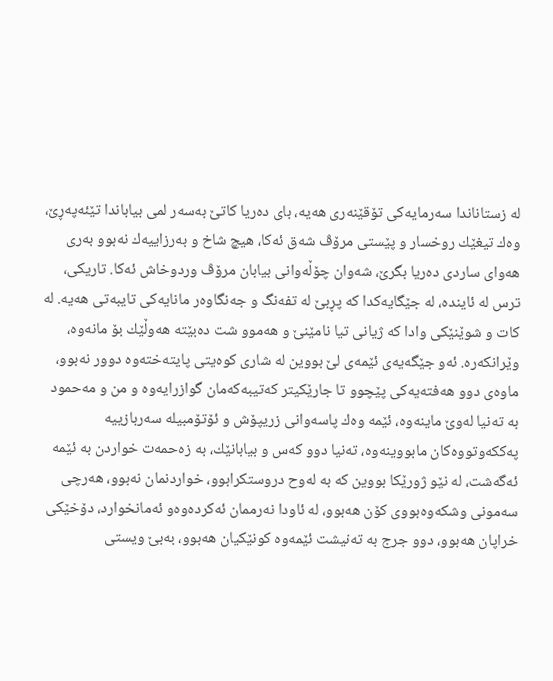له‌ زستاناندا سه‌رمایه‌كی تۆقێنه‌ری هه‌یه‌، بای ده‌ریا كاتێ به‌سه‌ر لمی بیاباندا تێئه‌په‌ڕێ، وه‌ك تیغێك روخسار و پێستی مرۆڤ شه‌ق ئه‌كا، هیچ شاخ و به‌رزاییه‌ك نه‌بوو به‌ری هه‌وای ساردی ده‌ریا بگرێ، شه‌وان چۆڵه‌وانی بیابان مرۆڤ وردوخاش ئه‌كا. تاریكی، ترس له‌ ئاینده‌، له‌ جێگایه‌كدا كه‌ پڕبێ له‌ تفه‌نگ و جه‌نگاوه‌ر مانایه‌كی تایبه‌تی هه‌یه. له‌ كات و شوێنێكی وادا كه‌ ژیانی تیا نامێنێ و هه‌موو شت ده‌بێته‌ هه‌وڵێك بۆ مانه‌وه‌، وێرانكه‌ره. ئه‌و جێگه‌یه‌ی ئێمه‌ی لێ بووین له‌ شاری كوه‌یتی پایته‌خته‌وه‌ دوور نه‌بوو، ماوه‌ی دوو هه‌فته‌یه‌كی پێچوو تا جارێكیتر كه‌تیبه‌كه‌مان گوازرایه‌وه‌ و من و مه‌حمود به‌ ته‌نیا له‌وێ ماینه‌وه‌، ئێمه‌ وه‌ك پاسه‌وانی زریپۆش ‌و ئۆتۆمبیله‌ سه‌ربازییه‌ په‌ككه‌وتووه‌كان مابووینه‌وه‌، ته‌نیا دوو كه‌س و بیابانێك، به‌ زه‌حمه‌ت خواردن به‌ ئێمه‌ ئه‌گه‌شت، له‌ نێو ژورێكا بووین كه‌ به‌ له‌وح دروستكرابوو، خواردنمان نه‌بوو، هه‌رچی سه‌مونی وشكه‌وه‌بووی كۆن هه‌بوو، له‌ ئاودا نه‌رممان ئه‌كرده‌وه‌و ئه‌مانخوارد، دۆخێكی خراپان هه‌بوو، دوو جرج به‌ ته‌نیشت ئێمه‌وه‌ كونێكیان هه‌بوو، به‌بێ ویستی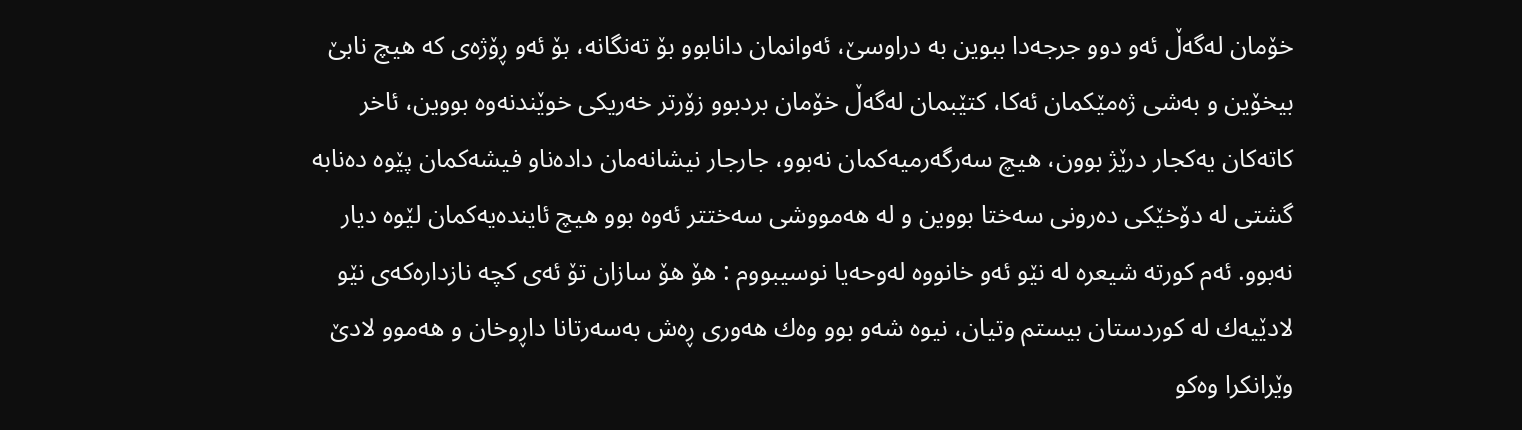خۆمان له‌گه‌ڵ ئه‌و دوو جرجه‌دا ببوین به‌ د‌راوسێ، ئه‌وانمان دانابوو بۆ ته‌نگانه‌، بۆ ئه‌و ڕۆژه‌ی كه‌ هیچ نابێ بیخۆین و به‌شی ژه‌مێكمان ئه‌كا، كتێبمان له‌گه‌ڵ خۆمان بردبوو زۆرتر خه‌ریكی خوێندنه‌وه‌ بووین، ئاخر كاته‌كان یه‌كجار درێژ بوون، هیچ سه‌رگه‌رمیه‌كمان نه‌بوو، جارجار نیشانه‌مان داده‌ناو فیشه‌كمان پێوه‌ ده‌نابه‌ گشتی له‌ دۆخێكی ده‌رونی سه‌ختا بووین و له‌ هه‌مووشی سه‌ختتر ئه‌وه‌ بوو هیچ ئاینده‌یه‌كمان لێوه ‌دیار نه‌بوو. ئه‌م كورته‌ شیعره‌ له‌ نێو ئه‌و خانووه‌ له‌وحه‌یا نوسیبووم : هۆ هۆ سازان تۆ ئه‌ی كچه‌ نازداره‌كه‌ی نێو لادێیه‌ك له‌ كوردستان بیستم وتیان، نیوه‌ شه‌و بوو وه‌ك هه‌وری ڕه‌ش به‌سه‌رتانا داڕوخان و هه‌موو لادێ وێرانكرا وه‌كو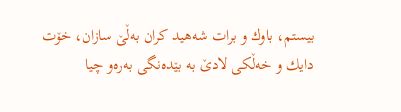بیستم، باوك و برات شه‌هید كران به‌ڵێ سازان، خۆت دایك و خه‌ڵكی لادێ به‌ بێده‌نگی به‌ره‌و چیا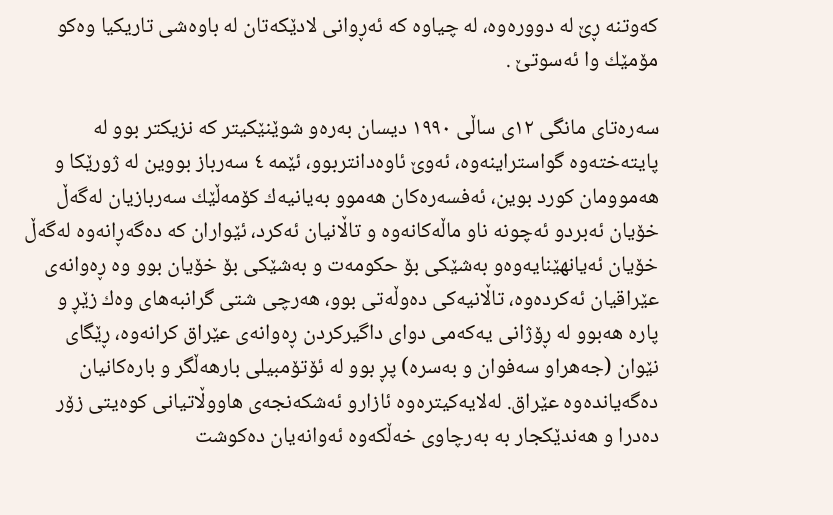كه‌وتنه‌ ڕێ له‌ دووره‌وه،‌ له‌ چیاوه‌ كه‌ ئه‌ڕوانی لادێكه‌تان له‌ باوه‌شی تاریكیا وه‌كو مۆمێك وا ئه‌سوتێ .

سه‌ره‌تای مانگی ١٢ی ساڵی ١٩٩٠ دیسان به‌ره‌و شوێنێكیتر كه‌ نزیكتر بوو له‌ پایته‌خته‌وه‌ گواستراینه‌وه‌، ئه‌وێ ئاوه‌دانتربوو، ئێمه‌ ٤ سه‌رباز بووین له‌ ژورێكا و هه‌موومان كورد بوین، ئه‌فسه‌ره‌كان هه‌موو به‌یانیه‌ك كۆمه‌ڵێك سه‌ربازیان له‌گه‌ڵ خۆیان ئه‌بردو ئه‌چونه‌ ناو ماڵه‌كانه‌وه‌ و تاڵانیان ئه‌كرد، ئێواران كه‌ ده‌گه‌ڕانه‌وه‌ له‌گه‌ڵ خۆیان ئه‌یانهێنایه‌وه‌و به‌شێكی بۆ حكومه‌ت و به‌شێكی بۆ خۆیان بوو وه‌ ڕه‌وانه‌ی عێراقیان ئه‌كرده‌وه‌، تاڵانیه‌كی ده‌وڵه‌تی بوو، هه‌رچی شتی گرانبه‌های وه‌ك زێڕ و پاره‌ هه‌بوو له‌ ڕۆژانی یه‌كه‌می دوای داگیركردن ڕه‌وانه‌ی عێراق كرانه‌وه‌، ڕێگای نێوان (جه‌هراو سه‌فوان و به‌سره‌) پڕ بوو له‌ ئۆتۆمبیلی بارهه‌ڵگر و باره‌كانیان ده‌گه‌یانده‌وه‌ عێراق. له‌لایه‌كیتره‌وه‌ ئازارو ئه‌شكه‌نجه‌ی هاووڵاتیانی كوه‌یتی زۆر ده‌درا و هه‌ندێكجار به‌ به‌رچاوی خه‌ڵكه‌وه‌ ئه‌وانه‌یان ده‌كوشت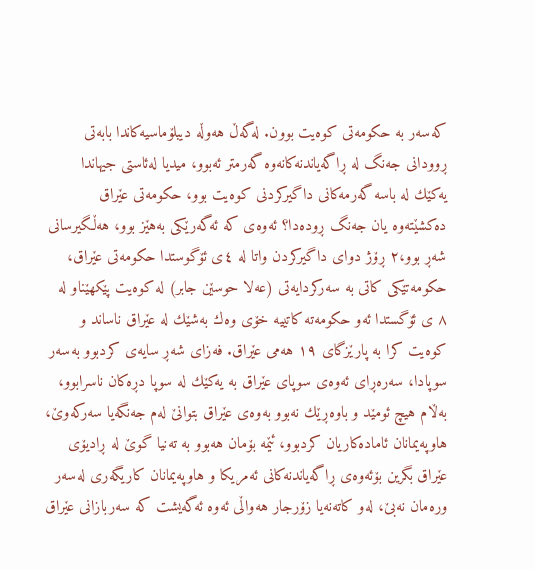كه‌سه‌ر به‌ حكومه‌تی كوه‌یت بوون. له‌گه‌ڵ هه‌وڵه‌ دیبلۆماسیه‌كاندا بابه‌تی ڕوودانی جه‌نگ له‌ ڕاگه‌یاندنه‌كانه‌وه‌ گه‌رمتر ئه‌بوو، میدیا له‌ئاستی جیهاندا یه‌كێك له‌ باسه‌ گه‌رمه‌كانی داگیركردنی كوه‌یت بوو، حكومه‌تی عێراق ده‌كشێته‌وه‌ یان جه‌نگ ڕوده‌دا؟ ئه‌وه‌ی كه‌ ئه‌گه‌رێكی به‌هێز بوو، هه‌ڵگیرسانی شه‌ڕ بوو،٢ ڕۆژ دوای داگیركردن واتا له‌ ٤ی ئۆگوستدا حكومه‌تی عێراق، حكومه‌تێكی كاتی به‌ سه‌ركردایه‌تی (عه‌لا حوسێن جابر) له‌ كوه‌یت پێكهێناو له‌ ٨ ی ئۆگستدا ئه‌و حكومه‌ته‌ كاتییه‌ خۆی وه‌ك به‌شێك له‌ عێراق ناساند و كوه‌یت كرا به‌ پارێزگای ١٩ هه‌می عێراق. فه‌زای شه‌ڕ سایه‌ی كردبوو به‌سه‌ر سوپادا، سه‌ره‌ڕای ئه‌وه‌ی سوپای عێراق به‌ یه‌كێك له‌ سوپا دڕه‌كان ناسرابوو، به‌ڵام هیچ ئومێد و باوه‌ڕێك نه‌بوو به‌وه‌ی عێراق بتوانێ له‌م جه‌نگه‌یا سه‌ركه‌وێ، هاوپه‌یمانان ئاماده‌كاریان كردبوو، ئێمه‌ بۆمان هه‌بوو به‌ ته‌نیا گوێ له‌ ڕادیۆی عێراق بگرین بۆئه‌وه‌ی ڕاگه‌یاندنه‌كانی ئه‌مریكا و هاوپه‌یمانان كاریگه‌ری له‌سه‌ر وره‌مان نه‌بێ، له‌و كاته‌نه‌یا زۆرجار هه‌واڵی ئه‌وه‌ ئه‌گەیشت كه‌ سه‌ربازانی عێراق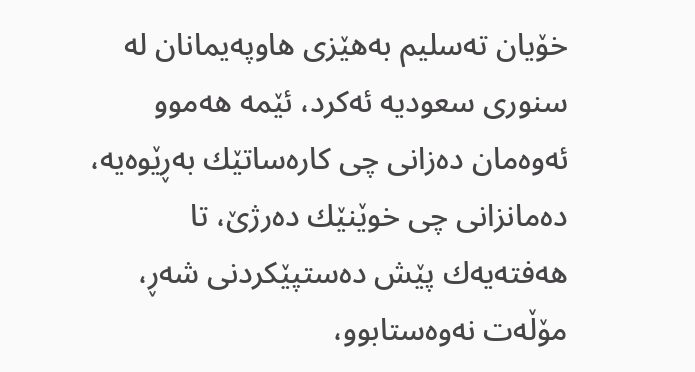خۆیان ته‌سلیم به‌هێزی هاوپه‌یمانان له‌ سنوری سعودیه‌ ئه‌كرد، ئێمه‌ هه‌موو ئه‌وه‌مان ده‌زانی چی كاره‌ساتێك به‌ڕێوه‌یه‌، ده‌مانزانی چی خوێنێك ده‌رژێ، تا هه‌فته‌یه‌ك پێش ده‌ستپێكردنی شه‌ڕ، مۆڵه‌ت نه‌وه‌ستابوو،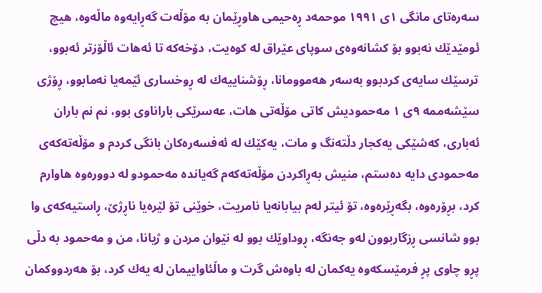سه‌ره‌تای مانگی ١ی ١٩٩١ موحمه‌د ڕه‌حیمی هاوڕێمان به‌ مۆڵه‌ت گه‌ڕایه‌وه‌ ماڵه‌وه‌، هیچ ئومێدێك نه‌بوو بۆ كشانه‌وه‌ی سوپای عێراق له‌ كوه‌یت، دۆخه‌كه‌ تا ئه‌هات ئاڵۆزتر ئه‌بوو، ترسێك سایه‌ی كردبوو به‌سه‌ر هه‌موومانا، ڕۆشناییه‌ك له‌ ڕوخساری ئێمه‌یا نه‌مابوو، ڕۆژی سێشه‌ممه‌ ٩ی ١ مه‌حمودیش كاتی مۆڵه‌تی هات، عه‌سرێكی باراناوی بوو، نم نم باران ئه‌باری، كه‌شێكی یه‌كجار دڵته‌نگ و مات، یه‌كێك له‌ ئه‌فسه‌ره‌كان بانگی كردم و مۆڵه‌ته‌كه‌ی مه‌حمودی دایه‌ ده‌ستم، منیش به‌ڕاكردن مۆڵه‌ته‌كه‌م گه‌یانده‌ مه‌حمودو له‌ دووره‌وه‌ هاوارم كرد، بڕۆره‌وه‌، بگه‌ڕێره‌وه‌، تۆ ئیتر له‌م بیابانه‌یا نامریت، خوێنی تۆ لێره‌یا ناڕژێ، ڕاستیه‌كه‌ی وا بوو شانسی ڕزگاربوون له‌و جه‌نگه‌، ڕوداوێك بوو له‌ نێوان مردن و ژیانا، من و مه‌حمود به‌ دڵی پڕو چاوی پڕ فرمێسكه‌وه‌ یه‌كمان له‌ باوه‌ش گرت و ماڵئاواییمان له یه‌ك كرد، بۆ هه‌ردووكمان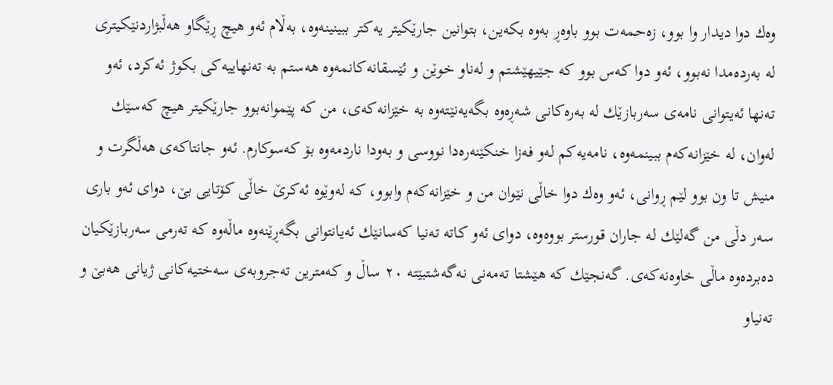وه‌ك دوا دیدار وا بوو، زه‌حمه‌ت بوو باوه‌ڕ به‌وه‌ بكه‌ین، بتوانین جارێكیتر یه‌كتر ببینینه‌وه‌، به‌ڵام ئه‌و هیچ ڕێگاو هه‌ڵبژاردنێكیتری له‌ به‌رده‌مدا نه‌بوو، ئه‌و دوا كه‌س بوو كه‌ جێیهێشتم و له‌ناو خوێن و ئێسقانه‌كانمه‌وه‌ هه‌ستم به‌ ته‌نهاییه‌كی بكوژ ئه‌كرد، ئه‌و ته‌نها ئه‌یتوانی نامه‌ی سه‌ربازێك له‌ به‌ره‌كانی شه‌ڕه‌وه‌ بگه‌یه‌نێته‌وه‌ به‌ خێزانه‌كه‌ی، من كه‌ پێموانه‌بوو جارێكیتر هیچ كه‌سێك له‌وان، له‌ خێزانه‌كه‌م ببینمه‌وه‌، نامه‌یه‌كم له‌و فه‌زا خنكێنه‌ره‌دا نووسی و به‌ودا ناردمه‌وه‌ بۆ كه‌سوكارم. ئه‌و جانتاكه‌ی هه‌ڵگرت و منیش تا ون بوو لێم ڕوانی، ئه‌و وه‌ك دوا خاڵی نێوان من و خێزانه‌كه‌م وابوو، كه‌ له‌وێوه‌ ئه‌كرێ خاڵی كۆتایی بێ، دوای ئه‌و باری سه‌ر دڵی من گه‌لێك له‌ جاران قورستر بووه‌وه‌، دوای ئه‌و كاته‌ ته‌نیا كه‌سانێك ئه‌یانتوانی بگه‌ڕێنه‌وه‌ ماڵه‌وه‌ كه‌ ته‌رمی سه‌ربازێكیان ده‌برده‌وه‌ ماڵی خاوه‌نه‌كه‌ی. گه‌نجێك كه‌ هێشتا ته‌مه‌نی نه‌گه‌شتبێته‌ ٢٠ ساڵ و كه‌مترین ته‌جروبه‌ی سه‌ختیه‌كانی ژیانی هه‌بێ و ته‌نیاو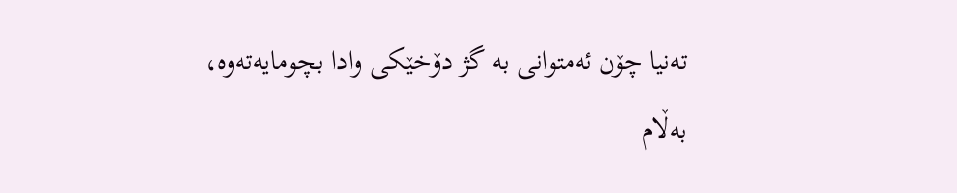ته‌نیا چۆن ئه‌متوانی به‌ گژ دۆخێكی وادا بچومایه‌ته‌وه‌، به‌ڵام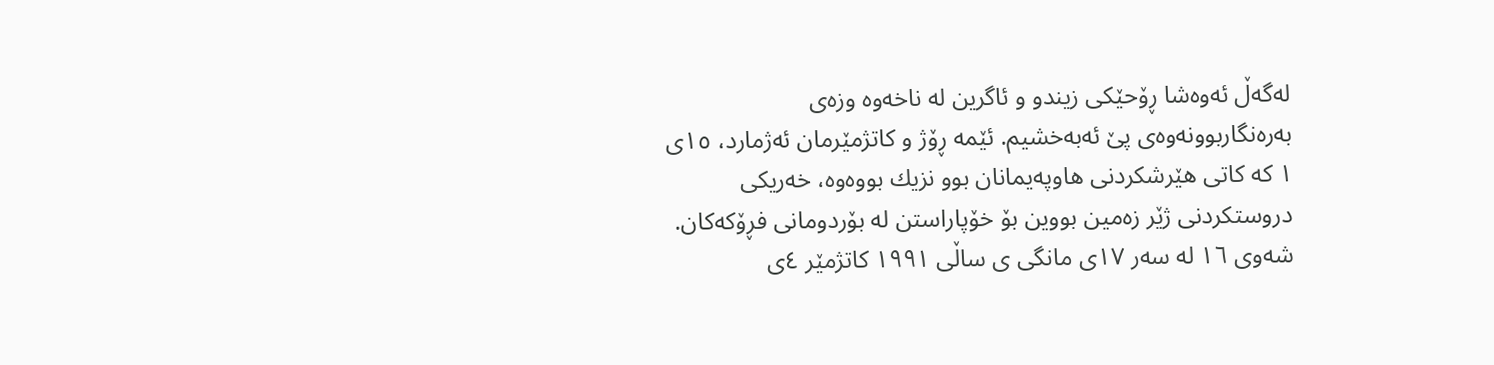له‌گه‌ڵ ئه‌وه‌شا ڕۆحێكی زیندو و ئاگرین له‌ ناخه‌وه وزه‌ی به‌ره‌نگاربوونه‌وه‌ی پێ ئه‌به‌خشیم. ئێمه‌ ڕۆژ و كاتژمێرمان ئه‌ژمارد، ١٥ی ١ كه‌ كاتی هێرشكردنی هاوپه‌یمانان بوو نزیك بووه‌وه‌، خه‌ریكی دروستكردنی ژێر زه‌مین بووین بۆ خۆپاراستن له‌ بۆردومانی فڕۆكه‌كان. شه‌وی ١٦ له‌ سه‌ر ١٧ی مانگی ی ساڵی ١٩٩١ كاتژمێر ٤ی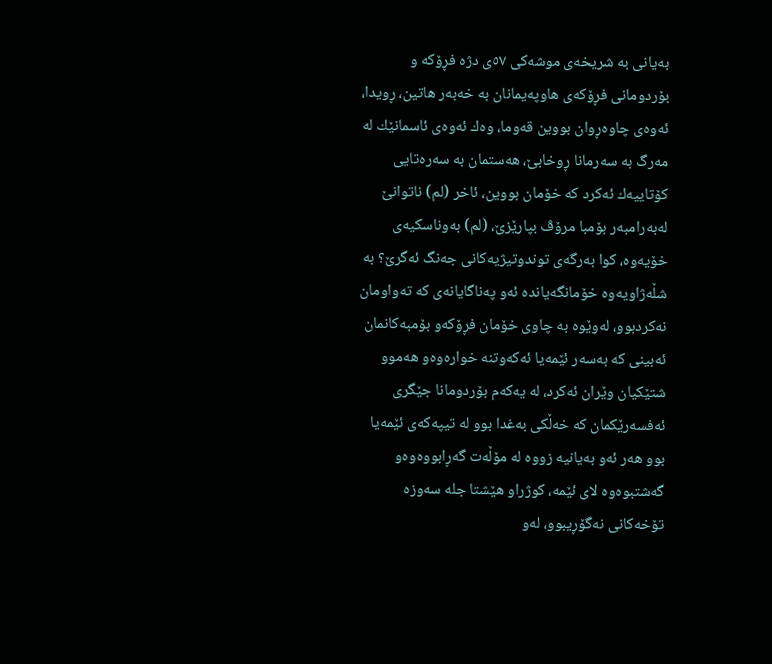به‌یانی به‌ شریخه‌ی موشه‌كی ٥٧ی دژه‌ فڕۆكه‌ و بۆردومانی فڕۆكەی هاوپه‌یمانان به‌ خه‌به‌ر هاتین، ڕویدا، ئه‌وه‌ی چاوه‌ڕوان بووین قه‌وما، وه‌ك ئه‌وه‌ی ئاسمانێك له‌ مه‌رگ به‌ سه‌رمانا ڕوخابێ، هه‌ستمان به‌ سه‌ره‌تایی كۆتاییه‌ك ئه‌كرد كه‌ خۆمان بووین، ئاخر (لم) ناتوانێ له‌به‌رامبه‌ر بۆمبا مرۆڤ بپارێزێ، (لم) به‌وناسكیه‌ی خۆیه‌وه‌، كوا به‌رگه‌ی توندوتیژیه‌كانی جه‌نگ ئه‌گرێ؟ به‌ شڵه‌ژاویه‌وه‌ خۆمانگه‌یانده‌ ئه‌و په‌ناگایانه‌ی كه‌ ته‌واومان نه‌كردبوو، له‌وێوه‌ به‌ چاوی خۆمان فڕۆكه‌و بۆمبه‌كانمان ئه‌بینی كه‌ به‌سه‌ر ئێمه‌یا ئه‌كه‌وتنه‌ خواره‌وه‌و هه‌موو شتێكیان وێران ئه‌كرد، له‌ یه‌كه‌م بۆردومانا جێگری ئه‌فسه‌رێكمان كه‌ خه‌ڵكی به‌غدا بوو له‌ تیپه‌كه‌ی ئێمه‌یا بوو هه‌ر ئه‌و به‌یانیه زووه‌ له‌ مۆڵه‌ت گه‌ڕابووه‌وه‌‌و گه‌شتبوه‌وه‌ لای ئێمه‌، كوژراو هێشتا جله‌ سه‌و‌زه‌ تۆخه‌كانی نه‌گۆڕیبوو، له‌و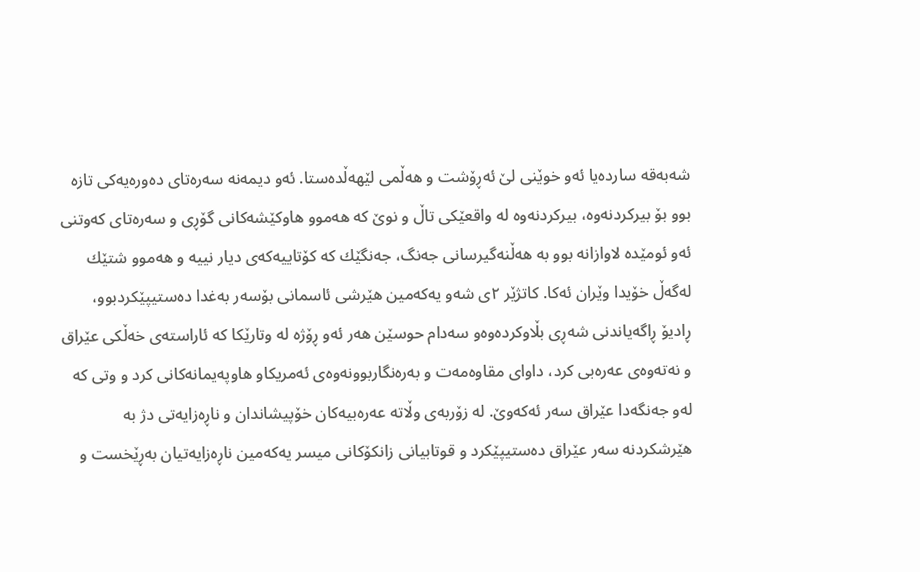شه‌به‌قه‌ سارده‌یا ئه‌و خوێنی لێ ئه‌ڕۆشت و هه‌ڵمی لێهه‌ڵده‌ستا. ئه‌و دیمه‌نه‌ سه‌ره‌تای ده‌وره‌یه‌كی تازه‌ بوو بۆ بیركردنه‌وه‌، بیركردنه‌وه‌ له‌ واقعێكی تاڵ و نوێ كه‌ هه‌موو هاوكێشه‌كانی گۆڕی و سه‌ره‌تای كه‌وتنی ئه‌و ئومێده‌ لاوازانه‌ بوو به‌ هه‌ڵنه‌گیرسانی جه‌نگ، جه‌نگێك كه‌ كۆتاییه‌كه‌ی دیار نییه‌ و هه‌موو شتێك له‌گه‌ڵ خۆیدا وێران ئه‌كا. كاتژێر ٢ی شه‌و یه‌كه‌مین هێرشی ئاسمانی بۆسه‌ر به‌غدا ده‌ستیپێكردبوو، ڕادیۆ ڕاگه‌یاندنی شه‌ڕی بڵاوكرده‌وه‌و سه‌دام حوسێن هه‌ر ئه‌و ڕۆژه‌ له‌ وتارێكا كه‌ ئاراسته‌ی خه‌ڵكی عێراق و نه‌ته‌وه‌ی عه‌ره‌بی كرد، داوای مقاوه‌مه‌ت و به‌ره‌نگاربوونه‌وه‌ی ئه‌مریكاو هاوپه‌یمانه‌كانی كرد و وتی كه‌ له‌و جه‌نگه‌دا عێراق سه‌ر ئه‌كه‌وێ. له‌ زۆربه‌ی وڵاته‌ عه‌ره‌بیه‌كان خۆپیشاندان و ناڕه‌زایه‌تی دژ به‌ هێرشكردنه‌ سه‌ر عێراق ده‌ستیپێكرد و قوتابیانی زانكۆكانی میسر یه‌كه‌مین ناڕه‌زایه‌تیان به‌ڕێخست و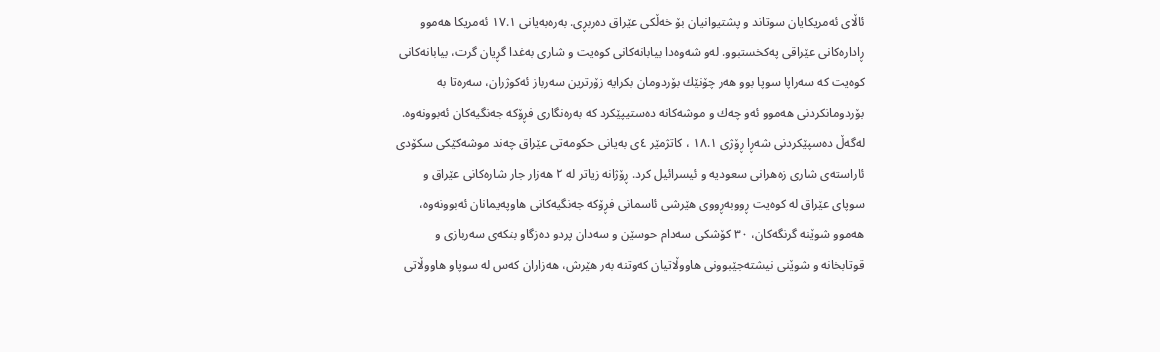ئاڵای ئه‌مریكایان سوتاند و پشتیوانیان بۆ خه‌ڵكی عێراق ده‌ربڕی. به‌ره‌به‌یانی ١٧.١ ئه‌مریكا هه‌موو ڕاداره‌كانی عێراقی په‌كخستبوو. له‌و شه‌وه‌دا بیابانه‌كانی كوه‌یت و شاری به‌غدا گڕیان گرت، بیابانه‌كانی كوه‌یت كه‌ سه‌راپا سوپا بوو هه‌ر چۆنێك بۆردومان بكرایه‌ زۆرترین سه‌رباز ئه‌كوژران، سه‌ره‌تا به‌ بۆردومانكردنی هه‌موو ئه‌و چه‌ك و موشه‌كانه‌ ده‌ستیپێكرد كه‌ به‌ره‌نگاری فڕۆكه‌ جه‌نگیه‌كان ئه‌بوونه‌وه‌. له‌گه‌ڵ ده‌سپێكردنی شه‌ڕا ڕۆژی ١٨.١ ، كاتژمێر ٤ی به‌یانی حكومه‌تی عێراق چه‌ند موشه‌كێكی سكۆدی ئاراسته‌ی شاری زه‌هرانی سعودیه‌ و ئیسرائیل كرد. ڕۆژانه‌ زیاتر له‌ ٢ هه‌زار جار شاره‌كانی عێراق و سوپای عێراق له‌ كوه‌یت ڕووبه‌ڕووی هێرشی ئاسمانی فڕۆكە جه‌نگیه‌كانی هاوپه‌یمانان ئه‌بوونه‌وه‌، هه‌موو شوێنه‌ گرنگه‌كان، ٣٠ كۆشكی سه‌دام حوسێن و سه‌دان پردو ده‌زگاو بنكه‌ی سه‌ربازی و قوتابخانه‌ و شوێنی نیشته‌جێبوونی هاووڵاتیان كه‌وتنه‌ به‌ر هێرش، هه‌زاران كه‌س له‌ سوپاو هاووڵاتی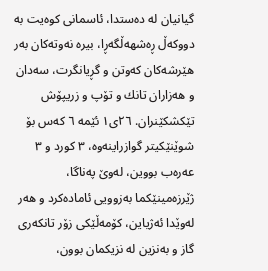گیانیان له‌ ده‌ستدا، ئاسمانی كوه‌یت به‌ دووكه‌ڵ ڕه‌شهه‌ڵگه‌ڕا، بیره‌ نه‌وته‌كان به‌ر هێرشه‌كان كه‌وتن و گڕیانگرت، سه‌دان و هه‌زاران تانك و تۆپ و زریپۆش تێكشكێنران. ٢٦ی١ ئێمه‌ ٦ كه‌س بۆ شوێنێكیتر گوازراینه‌وه‌، ٣ كورد و ٣ عه‌ره‌ب بووین، له‌وێ په‌ناگا، ژێرزه‌مینێكما به‌زوویی ئاماده‌كرد و هه‌ر له‌وێدا ئه‌ژیاین، كۆمه‌ڵێكی زۆر تانكه‌ری گاز و به‌نزین له‌ نزیكمان بوون،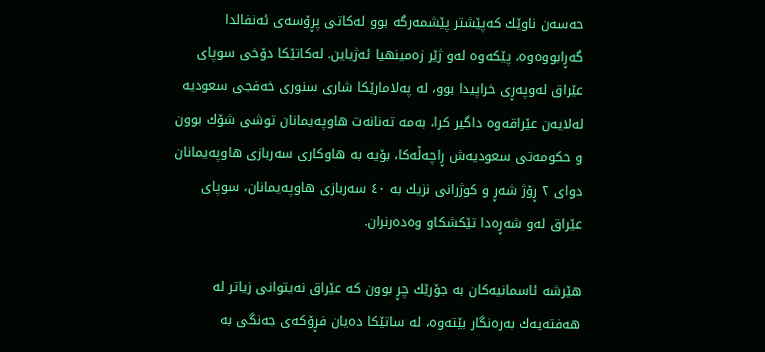حه‌سه‌ن ناوێك كه‌پێشتر پێشمه‌رگه‌ بوو له‌كاتی پڕۆسه‌ی ئه‌نفالدا گه‌ڕابووه‌وه‌، پێكه‌وه‌ له‌و ژێر زه‌مینهیا‌ ئه‌ژیاین. له‌كاتێكا دۆخی سوپای عێراق له‌وپه‌ڕی خراپیدا بوو، له‌ په‌لامارێكا شاری سنوری خه‌فجی سعودیه‌ له‌لایه‌ن عێراقه‌وه‌ داگیر كرا، به‌مه‌ ته‌نانه‌ت هاوپه‌یمانان توشی شۆك بوون و حكومه‌تی سعودیه‌ش ڕاچه‌ڵه‌كا، بۆیه‌ به‌ هاوكاری سه‌ربازی هاوپه‌یمانان دوای ٢ ڕۆژ شه‌ڕ و كوژرانی نزیك به‌ ٤٠ سه‌ربازی هاوپه‌یمانان، سوپای عێراق له‌و شه‌ڕه‌دا تێكشكاو وه‌ده‌رنران.

هێرشه‌ ئاسمانیه‌كان به‌ جۆرێك چڕ بوون كه‌ عێراق نه‌یتوانی زیاتر له‌ هه‌فته‌یه‌ك به‌ره‌نگار بێته‌وه‌، له‌ ساتێكا ده‌یان فڕۆكه‌ی جه‌نگی به‌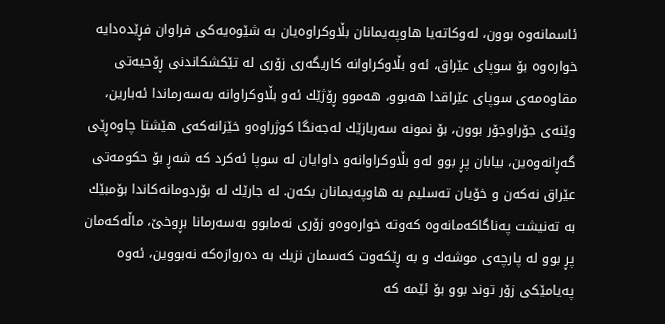ئاسمانه‌وه‌ بوون، له‌وكاته‌یا هاوپه‌یمانان بڵاوكراوه‌یان به‌ شێوه‌یه‌كی فراوان فڕێده‌دایه‌ خواره‌وه‌ بۆ سوپای عێراق، ئه‌و بڵاوكراوانه‌ كاریگه‌ری زۆری له‌ تێكشكاندنی ڕۆحیه‌تی مقاوه‌مه‌ی سوپای عێراقدا هه‌بوو، هه‌موو ڕۆژێك ئه‌و بڵاوكراوانه‌ به‌سه‌رماندا ئه‌بارین، وێنه‌ی جۆراوجۆر بوون، بۆ نمونه‌ سه‌ربازێك له‌جه‌نگا كوژراوه‌و خێزانه‌كه‌ی هێشتا چاوه‌ڕێی گه‌ڕانه‌وه‌ین، بیابان پڕ بوو له‌و بڵاوكراوانه‌و داوایان له‌ سوپا ئه‌كرد كه‌ شه‌ڕ بۆ حكومه‌تی عێراق نه‌كه‌ن و خۆیان ته‌سلیم به‌ هاوپه‌یمانان بكه‌ن. له‌ جارێك له‌ بۆردومانه‌كاندا بۆمبێك به‌ ته‌نیشت په‌ناگاكه‌مانه‌وه‌ كه‌وته‌ خواره‌وه‌و زۆری نه‌مابوو به‌سه‌رمانا بڕوخێ، ماڵه‌كه‌مان پڕ بوو له‌ پارچه‌ی موشه‌ك و به‌ ڕێكه‌وت كه‌سمان نزیك به‌ ده‌روازه‌كه‌ نه‌بووین، ئه‌وه‌ په‌یامێكی زۆر توند بوو بۆ ئێمه‌ كه‌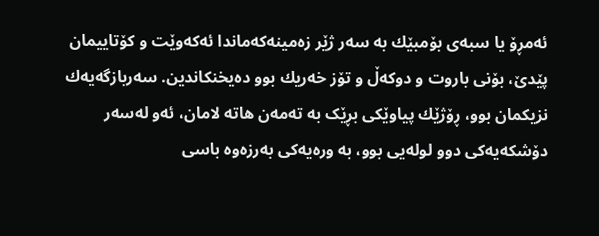ئه‌مڕۆ یا سبه‌ی بۆمبێك به‌ سه‌ر ژێر زه‌مینه‌كه‌ماندا ئه‌كه‌وێت و كۆتاییمان پێدێ، بۆنی باروت و دوكه‌ڵ و تۆز خه‌ریك بوو ده‌یخنكاندین. سه‌ربازگه‌یه‌ك نزیكمان بوو، ڕۆژێك پیاوێكی بڕێک به‌ ته‌مه‌ن هاته‌ لامان، ئه‌و له‌سه‌ر دۆشكه‌یه‌كی دوو لوله‌یی بوو، به‌ وره‌یه‌كی به‌رزه‌وه‌ باسی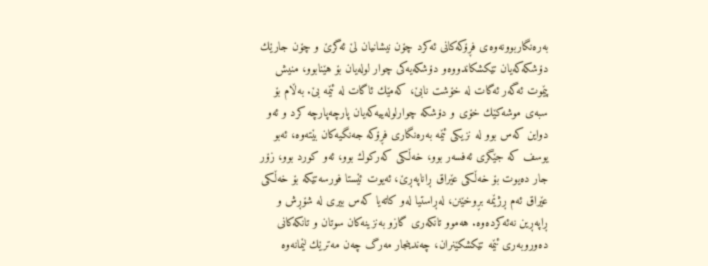به‌ره‌نگاربوونه‌وه‌ی فڕۆكه‌كانی ئه‌كرد چۆن نیشانیان لێ ئه‌گرێ و چۆن جارێك دۆشكه‌كه‌یان تێكشكاندووه‌و دۆشكه‌یه‌كی چوار لوله‌یان بۆ هێنابوو، منیش پێموت ئه‌گه‌ر ئه‌گات له‌ خۆشت نابێ، كه‌مێك ئاگات له‌ ئێمه‌ بێ. به‌ڵام بۆ سبه‌ی موشه‌كێك خۆی و دۆشكه‌ چوارلوله‌ییه‌كه‌یان پارچه‌پارچه‌ كرد و ئه‌و دواین كه‌س بوو له‌ نزیكی ئێمه‌ به‌ره‌نگاری فڕۆكه‌ جه‌نگیه‌كان بێته‌وه‌، ئه‌بو یوسف كه‌ جێگری ئه‌فسه‌ر بوو، خه‌ڵكی كه‌ركوك بوو، ئه‌و كورد بوو، زۆر جار ده‌یوت بۆ خه‌ڵكی عێراق ڕاناپه‌ڕێ، ئه‌یوت ئێستا فورسه‌تێكه‌ بۆ خه‌ڵكی عێراق ئه‌م ڕژێمه‌ بڕوخێنن، له‌ڕاستیا له‌و كاته‌یا كه‌س بیری له‌ شۆڕش و ڕاپه‌ڕین نه‌ئه‌كرده‌وه‌. هه‌موو تانكه‌ری گازو به‌نزینه‌كان سوتان و تانكه‌كانی ده‌وروبه‌ری ئێمه‌ تێكشكێنران، چه‌ندینجار مه‌رگ چه‌ن مه‌ترێك لێمانه‌وه‌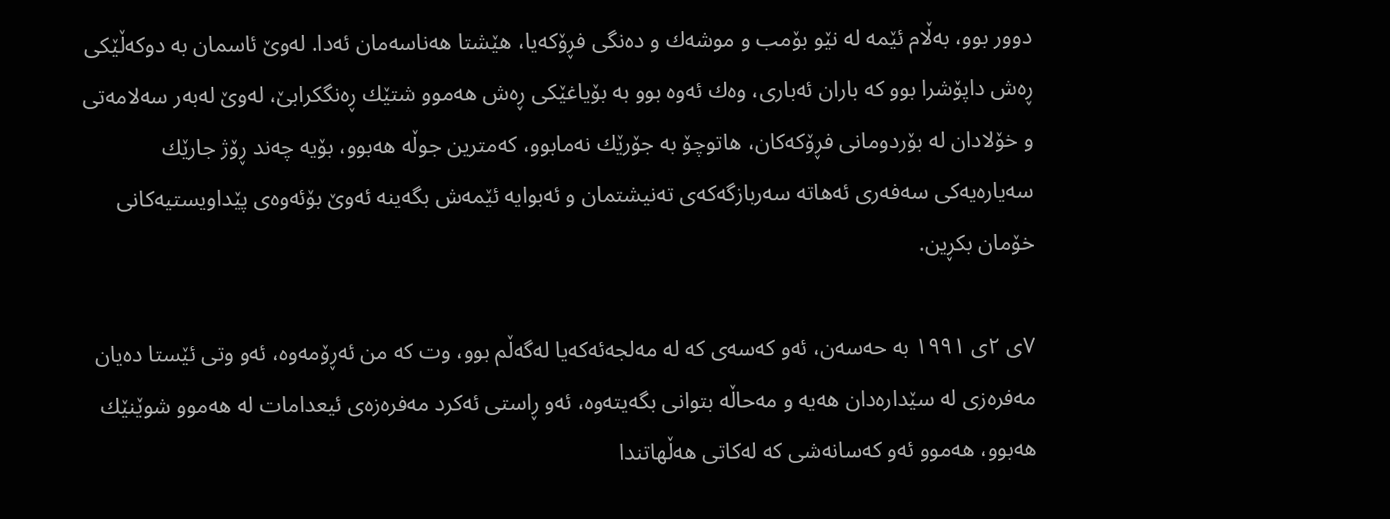دوور بوو، به‌ڵام ئێمه‌ له‌ نێو بۆمب و موشه‌ك و ده‌نگی فڕۆكه‌یا، هێشتا هه‌ناسه‌مان ئه‌دا. له‌وێ ئاسمان به‌ دوكه‌ڵێكی ڕه‌ش داپۆشرا بوو كه‌ باران ئه‌باری، وه‌ك ئه‌وه‌ بوو به‌ بۆیاغێكی ‌ڕه‌ش هه‌موو شتێك ڕه‌نگكرابێ، له‌وێ له‌به‌ر سه‌لامه‌تی و خۆلادان له‌ بۆردومانی فڕۆكه‌كان، هاتوچۆ به‌ جۆرێك نه‌مابوو، كه‌مترین جوڵه‌ هه‌بوو، بۆیه‌ چه‌ند ڕۆژ جارێك سه‌یاره‌یه‌كی سه‌فه‌ری ئه‌هاته‌ سه‌ربازگه‌كه‌ی ته‌نیشتمان و ئه‌بوایه‌ ئێمه‌ش بگه‌ینه‌ ئه‌وێ بۆئه‌وه‌ی پێداویستیه‌كانی خۆمان بكڕین.

٧ی ٢ی ١٩٩١ به‌ حه‌سه‌ن، ئه‌و كه‌سه‌ی كه‌ له‌ مه‌لجه‌ئه‌كه‌یا له‌گه‌ڵم بوو، وت كه‌ من ئه‌ڕۆمه‌وه‌، ئه‌و وتی ئێستا ده‌یان مه‌فره‌زی له‌ سێداره‌دان هه‌یه‌ و مه‌حاڵه‌ بتوانی بگه‌یته‌وه‌، ئه‌و ڕاستی ئه‌كرد مه‌فره‌زه‌ی ئیعدامات له‌ هه‌موو شوێنێك هه‌بوو، هه‌موو ئه‌و كه‌سانه‌شی كه‌ له‌كاتی هه‌ڵهاتندا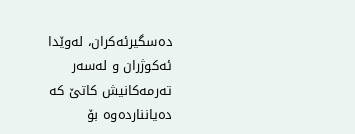ده‌سگیرئه‌كران، له‌وێدا ئه‌كوژران و له‌سه‌ر ته‌رمه‌كانیش كاتێ كه‌ ده‌یاننارده‌وه‌ بۆ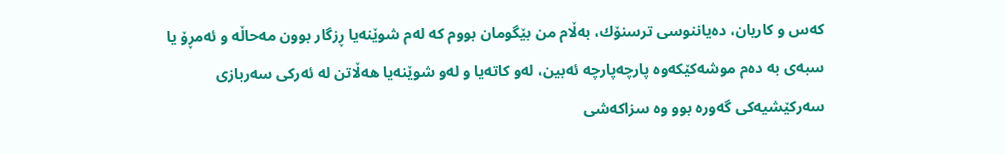كه‌س و كاریان، ده‌یاننوسی ترسنۆك، به‌ڵام من بێگومان بووم كه‌ له‌م شوێنه‌یا ڕزگار بوون مه‌حاڵه‌ و ئه‌مڕۆ یا سبه‌ی به‌ ده‌م موشه‌كێكه‌وه‌ پارچه‌پارچه‌ ئه‌بین، له‌و كاته‌یا و له‌و شوێنه‌یا هه‌ڵاتن له‌ ئه‌ركی سه‌ربازی سه‌ركێشیه‌كی گه‌وره‌ بوو وه‌ سزاكه‌شی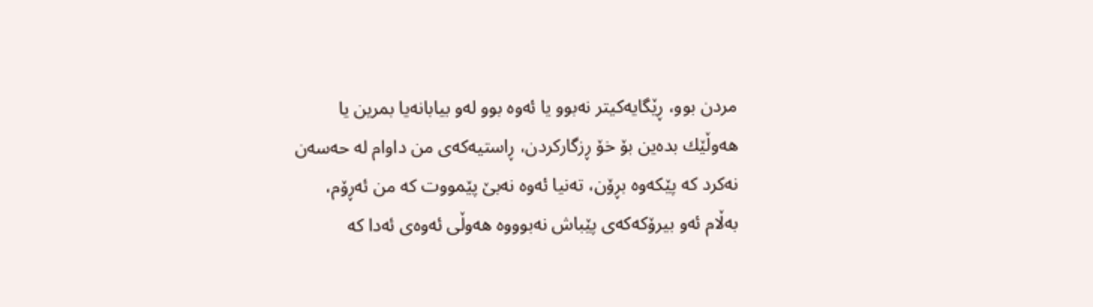مردن بوو، ڕێگایه‌كیتر نه‌بوو یا ئه‌وه‌ بوو له‌و بیابا‌نه‌یا بمرین یا هه‌وڵێك بده‌ین بۆ خۆ ڕزگاركردن، ڕاستیه‌كه‌ی من داوام له‌ حه‌سه‌ن نه‌كرد كه‌ پێكه‌وه‌ بڕۆن، ته‌نیا ئه‌وه‌ نه‌بێ پێمووت كه‌ من ئه‌ڕۆم، به‌ڵام ئه‌و بیرۆكه‌كه‌ی پێباش نه‌بوووه‌ هه‌وڵی ئه‌وه‌ی ئه‌دا كه‌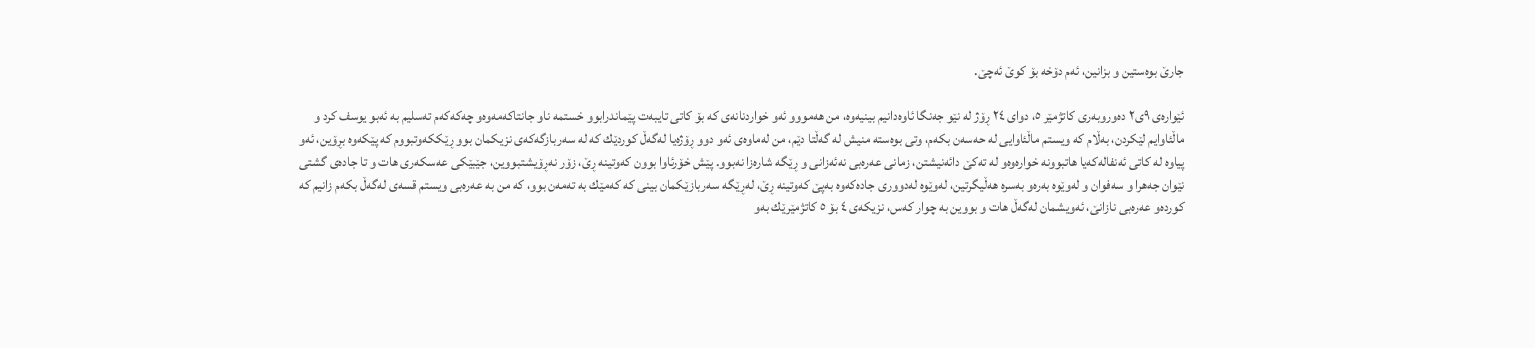جارێ بوه‌ستین و بزانین، ئه‌م دۆخه‌ بۆ كوێ ئه‌چێ.

ئێواره‌ی ٩ی٢ ده‌وروبه‌ری كاتژمێر ٥، دوای ٢٤ ڕۆژ له‌ نێو جه‌نگا ئاوه‌دانیم بینیه‌وه‌، من هه‌مووو ئه‌و خواردنانه‌ی كه‌ بۆ كاتی تایبه‌ت پێماندرابوو خستمه‌ ناو جانتاكه‌مه‌وه‌و چه‌كه‌كه‌م ته‌سلیم به‌ ئه‌بو یوسف كرد و ماڵئاوایم لێكردن، به‌ڵام كه‌ ویستم ماڵئاوایی له‌ حه‌سه‌ن بكه‌م، وتی بوه‌سته‌ منیش له‌ گه‌ڵتا دێم، من له‌ماوه‌ی ئه‌و دوو ڕۆژه‌یا له‌گه‌ڵ كوردێك كه‌ له‌ سه‌ربازگه‌كه‌ی نزیكمان بوو ڕێككه‌وتبووم كه‌ پێكه‌وه‌ بڕۆین، ئه‌و پیاوه‌ له‌ كاتی ئه‌نفاله‌كه‌یا هاتبوونه‌ خواره‌وه‌و له‌ ته‌كێ دائه‌نیشتن، زمانی عه‌ره‌بی نه‌ئه‌زانی و ڕێگه‌ شاره‌زا نه‌بوو. پێش خۆرئاوا بوون كه‌وتینه‌ ڕێ، زۆر نه‌ڕۆیشتبووین، جێبێكی عه‌سكه‌ری هات و تا جاده‌ی گشتی نێوان جه‌هرا و سه‌فوان و له‌وێوه‌ به‌ره‌و به‌سره‌ هه‌ڵیگرتین، له‌وێوه‌ له‌دووری جاده‌كه‌وه‌ به‌پێ كه‌وتینه‌ ڕێ، له‌ڕێگه‌ سه‌ربازێكمان بینی كه‌ كه‌مێك به‌ ته‌مه‌ن بوو، كه‌ من به‌ عه‌ره‌بی ویستم قسه‌ی له‌گه‌ڵ بكه‌م زانیم كه‌ كورده‌و عه‌ره‌بی نازانێ، ئه‌ویشمان له‌گه‌ڵ هات و بووین به‌ چوار كه‌س، نزیكه‌ی ٤ بۆ ٥ كاتژمێرێك به‌و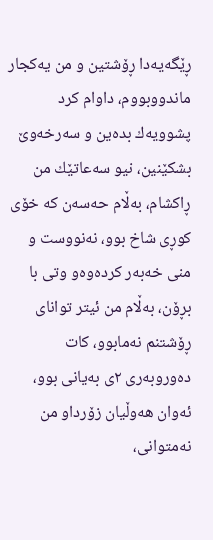ڕێگەیەدا ڕۆشتین و من یه‌كجار ماندووبووم، داوام كرد پشوویه‌ك بده‌ین و سه‌رخه‌وێ بشكێنین، نیو سه‌عاتێك من ڕاكشام، به‌ڵام حه‌سه‌ن كه‌ خۆی كوڕی شاخ بوو، نه‌نووست و منی خه‌به‌ر كرده‌وه‌و وتی با بڕۆن، به‌ڵام من ئیتر توانای ڕۆشتنم نه‌مابوو، كات ده‌وروبه‌ری ٢ی به‌یانی بوو، ئه‌وان هه‌وڵیان زۆرداو من نه‌متوانی،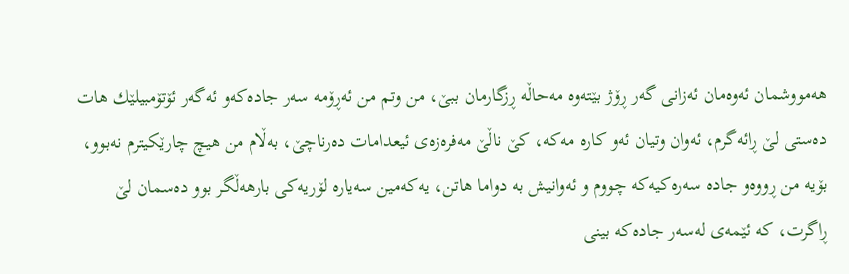هه‌مووشمان ئه‌وه‌مان ئه‌زانی گه‌ر ڕۆژ بێته‌وه‌ مه‌حاڵه‌ ڕزگارمان ببێ، من وتم من ئه‌ڕۆمه‌ سه‌ر جاده‌كه‌و ئه‌گه‌ر ئۆتۆمبیلێك هات ده‌ستی لێ ڕائه‌گرم، ئه‌وان وتیان ئه‌و كاره‌ مه‌كه‌، كێ ناڵێ مه‌فره‌زه‌ی ئیعدامات ده‌رناچێ، به‌ڵام من هیچ چارێكیترم نه‌بوو، بۆیه‌ من ڕووه‌و جاده‌ سه‌ره‌كیه‌كه‌ چووم و ئه‌وانیش به‌ دواما هاتن، یه‌كه‌مین سه‌یاره‌ لۆریه‌كی بارهه‌ڵگر بوو ده‌سمان لێ ڕاگرت، كه‌ ئێمه‌ی له‌سه‌ر جاده‌كه‌ بینی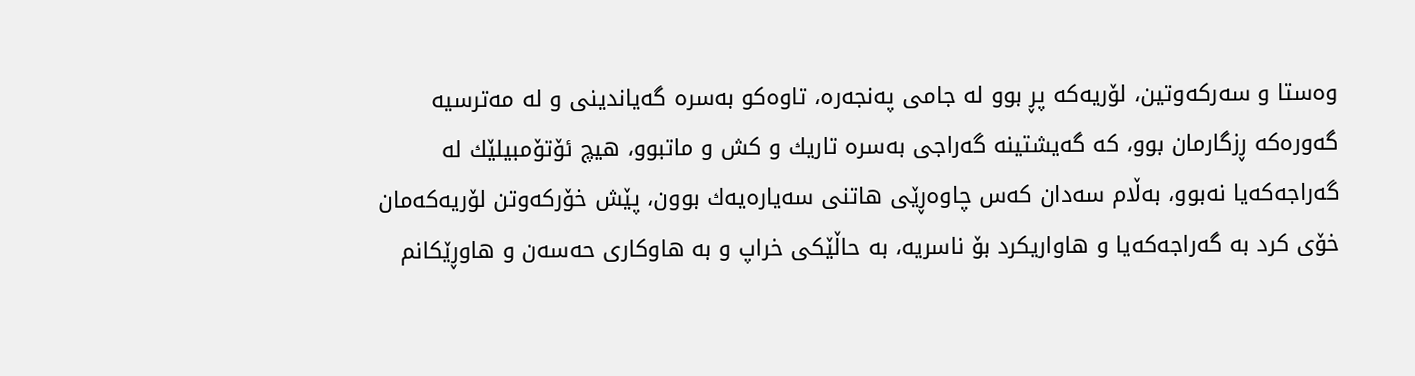وه‌ستا و سه‌ركه‌وتین، لۆریه‌كه‌ پڕ بوو له‌ جامی په‌نجه‌ره‌، تاوه‌كو به‌سره‌ گه‌یاندینی و له‌ مه‌ترسیه‌ گه‌وره‌كه‌ ڕزگارمان بوو، كه‌ گه‌یشتینه‌ گه‌راجی به‌سره‌ تاریك و كش و ماتبوو، هیچ ئۆتۆمبیلێك له‌ گه‌راجه‌كه‌یا نه‌بوو، به‌ڵام سه‌دان كه‌س چاوه‌ڕێی هاتنی سه‌یاره‌یه‌ك بوون، پێش خۆركه‌وتن لۆریه‌كەمان خۆی كرد به‌ گه‌راجه‌كه‌یا و هاواریكرد بۆ ناسریه‌، به‌ حاڵێكی خراپ و به‌ هاوكاری حه‌سه‌ن و هاوڕێكانم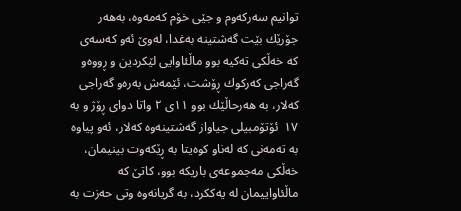توانیم سه‌ركه‌وم و جێی خۆم كه‌مه‌وه‌، به‌هه‌ر جۆرێك بێت گه‌شتینه‌ به‌غدا، له‌وێ ئه‌و كه‌سه‌ی كه‌ خه‌ڵكی ته‌كیه‌ بوو ماڵئاوایی لێكردین و ڕووه‌و گه‌راجی كه‌ركوك ڕۆشت، ئێمه‌ش به‌ره‌و گه‌راجی كه‌لار، به‌ هه‌رحاڵێك بوو ١١ی ٢ واتا دوای ڕۆژ و به‌ ١٧  ئۆتۆمبیلی جیاواز گه‌شتینه‌وه‌ كه‌لار، ئه‌و پیاوه‌ به‌ ته‌مه‌نی كه‌ لەناو كوه‌یتا به‌ ڕێكه‌وت بینیمان، خه‌ڵكی مه‌جموعه‌ی باریكه‌ بوو، كاتێ كه‌ ماڵئاواییمان له‌ یه‌ككرد، به‌ گریانه‌وه‌ وتی حه‌زت به‌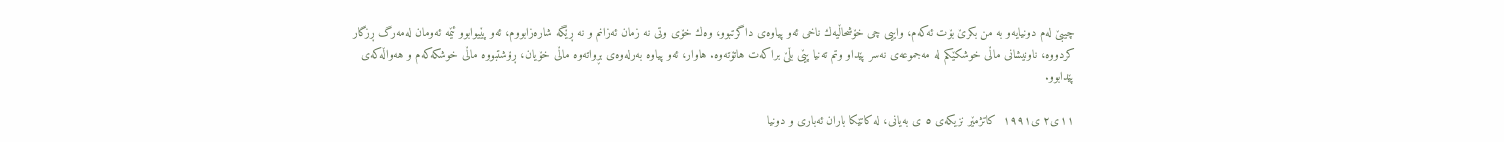چیبێ‌ له‌م دونیایه‌و به‌ من بكرێ بۆت ئه‌كه‌م، واییی چی خۆشحاڵیه‌ك ناخی ئه‌و پیاوه‌ی داگرتبوو، وه‌ك خۆی وتی نه‌ زمان ئه‌زانم و نه‌ ڕێگه‌ شاره‌زابووم، ئه‌و پێیوابوو ئێمه‌ ئه‌ومان له‌مه‌رگ ڕزگار كردووه‌، ناونیشانی ماڵی خوشكێكم له‌ مه‌جموعه‌ی نه‌سر پێداو وتم ته‌نیا پێی بڵێ براكه‌ت هاتۆته‌وه‌. هاوار، ئه‌و پیاوه‌ به‌رله‌وه‌ی بڕواته‌وه‌ ماڵی خۆیان، ڕۆشتبووه‌ ماڵی خوشكه‌كه‌م و هه‌واڵه‌كه‌ی پێدابوو.

١١ی٢ ی١٩٩١  كاتژمێر نزیكه‌ی ٥ ی به‌یانی، له‌ كاتێكا باران ئه‌باری و دونیا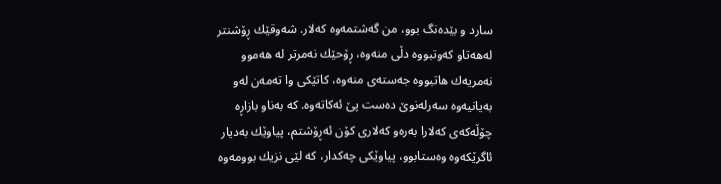سارد و بێده‌نگ بوو، من گه‌شتمه‌وه‌ كه‌لار. شه‌وقێك ڕۆشنتر له‌هه‌تاو كه‌وتبووه‌ دڵی منه‌وه‌، ڕۆحێك نه‌مرتر له‌ هه‌موو نه‌مریه‌ك هاتبووه‌ جه‌سته‌ی منه‌وه‌، كاتێكی وا ته‌مه‌ن له‌و به‌یانیه‌وه‌ سه‌رله‌نوێ ده‌ست پێ ئه‌كاته‌وه‌. كه‌ به‌ناو بازاڕه‌ چۆڵه‌كه‌ی كه‌لارا به‌ره‌و كه‌لاری كۆن ئه‌ڕۆشتم، پیاوێك به‌دیار ئاگرێكه‌وه‌ وه‌ستابوو، پیاوێكی چه‌كدار، كه‌ لێی نزیك بوومه‌وه‌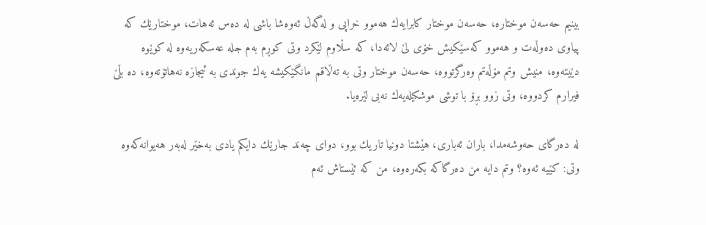بینیم حه‌سه‌ن موختاره‌، حه‌سه‌ن موختار كابرایه‌ك هه‌موو خراپی و له‌گه‌ڵ ئه‌وه‌شا باشی له‌ ده‌س ئه‌هات، موختارێك كه‌ پیاوی ده‌وڵه‌ت و هه‌موو كه‌سێكیش خۆی لێ لائه‌دا، كه‌ سڵاوم لێكرد وتی كوڕم به‌م جله‌ عه‌سكه‌ریه‌وه‌ له‌ كوێوه‌ دێیته‌وه‌، منیش وتم مۆڵه‌تم وه‌رگرتووه‌، حه‌سه‌ن موختار وتی به‌ ته‌ڵاقم مانگێكیشه‌ یه‌ك جوندی به‌ ئیجازه‌ نه‌هاتۆته‌وه‌، ده‌ بڵێ فیرارم كردووه‌، وتی زوو بڕۆ با توشی موشكیله‌یه‌ك نه‌بی لێره‌یا.

له‌ ده‌رگای حه‌وشه‌مدا، باران ئه‌باری، هێشتا دونیا تاریك بوو، دوای چه‌ند جارێك دایكم یادی به‌خێر له‌به‌ر هه‌یوانه‌كه‌وه‌ وتی: كێیه‌ ئه‌وه‌؟ وتم دایه‌ من ده‌رگاكه‌ بكه‌ره‌وه‌، من كه‌ ئێستاش ئه‌م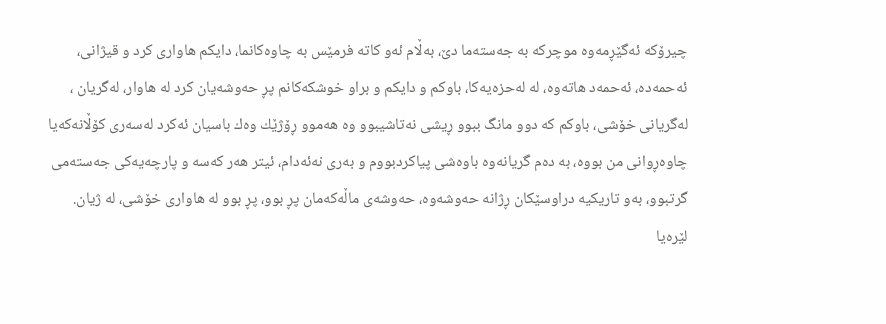چیرۆكه‌ ئه‌گێڕمه‌وه‌ موچركه‌ به‌ جه‌سته‌ما دێ، به‌ڵام ئه‌و كاته‌ فرمێس به‌ چاوه‌كانما، دایکم هاواری كرد و قیژانی، ئه‌حمه‌ده‌، ئه‌حمه‌د هاته‌وه‌، له‌ له‌حزه‌یه‌كا، باوكم و دایكم و براو خوشكه‌كانم پڕ حه‌وشه‌یان كرد له‌ هاوار، له‌گریان ، له‌گریانی خۆشی، باوكم كه‌ دوو مانگ ببوو ڕیشی نه‌تاشیبوو وه‌ هه‌موو ڕۆژێك وه‌ك باسیان ئه‌كرد له‌سه‌ری كۆڵانه‌كه‌یا چاوه‌ڕوانی من بووه‌، به‌ ده‌م گریانه‌وه‌ باوه‌شی پیاكردبووم و به‌ری نه‌ئه‌دام، ئیتر هه‌ر كه‌سه‌ و پارچه‌یه‌كی جه‌سته‌می گرتبوو، به‌و تاریكیه‌ د‌راوسێكان ڕژانه‌ حه‌وشه‌وه‌، حه‌وشه‌ی ماڵه‌كه‌مان پڕ بوو، پڕ بوو له‌ هاواری خۆشی، له‌ ژیان. لێره‌یا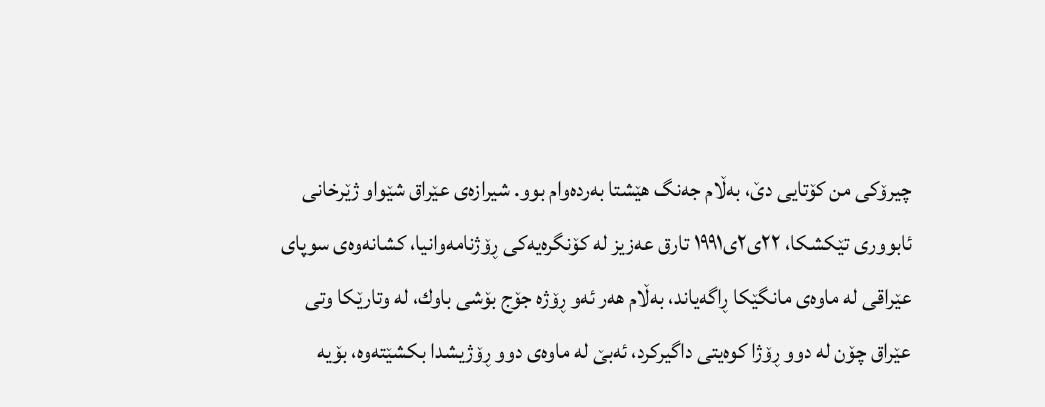چیرۆكی من كۆتایی دێ، به‌ڵام جه‌نگ هێشتا به‌رده‌وام بوو. شیرازه‌ی عێراق شێواو ژێرخانی ئابووری تێكشكا، ٢٢ی٢ی١٩٩١ تارق عه‌زیز له‌ كۆنگره‌یه‌كی ڕۆژنامه‌وانیا، كشانه‌وه‌ی سوپای عێراقی له‌ ماوه‌ی مانگێكا ڕاگه‌یاند، به‌ڵام هه‌ر ئه‌و ڕۆژه‌ جۆج بۆشی باوك، له‌ وتارێكا وتی عێراق چۆن له‌ دوو ڕۆژا كوه‌یتی داگیركرد، ئه‌بێ له‌ ماوه‌ی دوو ڕۆژیشدا بكشێته‌وه‌، بۆیه‌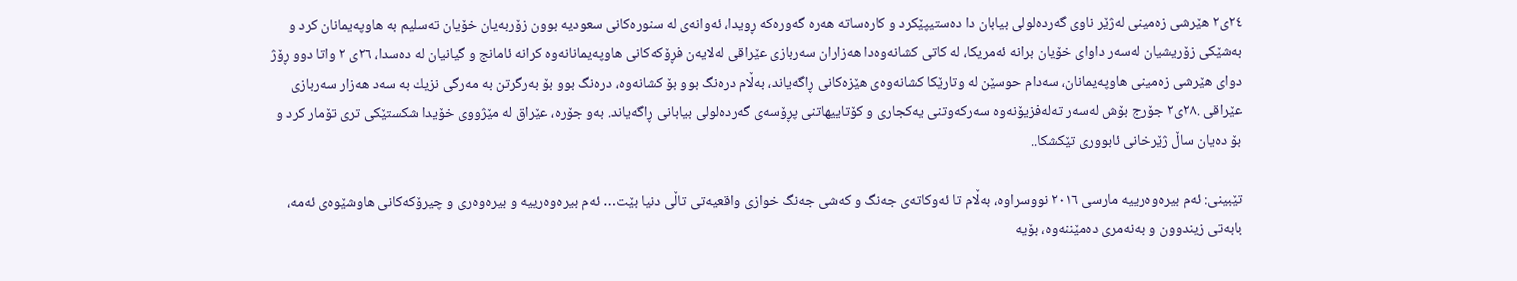٢٤ی٢ هێرشی زه‌مینی له‌ژێر ناوی گه‌رده‌لولی بیابان دا ده‌ستیپێكرد و كاره‌ساته‌ هه‌ره‌ گه‌وره‌كه‌ ڕویدا، ئه‌وانه‌ی له‌ سنوره‌كانی سعودیه‌ بوون زۆربه‌یان خۆیان ته‌سلیم به‌ هاوپه‌یمانان كرد و به‌شێكی زۆریشیان له‌سه‌ر داوای خۆیان برانه‌ ئه‌مریكا، له‌ كاتی كشانه‌وه‌دا هه‌زاران سه‌ربازی عێراقی له‌لایه‌ن فڕۆكه‌كانی هاوپه‌یمانانه‌وه‌ كرانه‌ ئامانج و گیانیان له‌ ده‌سدا، ٢٦ی ٢ واتا دوو ڕۆژ دوای هێرشی زه‌مینی هاوپه‌یمانان، سه‌دام حوسێن له‌ وتارێكا كشانه‌وه‌ی هێزه‌كانی ڕاگه‌یاند، به‌ڵام دره‌نگ بوو بۆ كشانه‌وه‌، دره‌نگ بوو بۆ به‌رگرتن به‌ مه‌رگی نزیك به‌ سه‌د هه‌زار سه‌ربازی عێراقی .٢٨ی٢ جۆرج بۆش له‌سه‌ر ته‌له‌فزیۆنه‌وه‌ سه‌ركه‌وتنی یه‌كجاری و كۆتاییهاتنی پڕۆسه‌ی گه‌رده‌لولی بیابانی ڕاگه‌یاند. به‌و جۆره،‌ عێراق له‌ مێژووی خۆیدا شكستێكی تری تۆمار كرد و بۆ ده‌یان ساڵ ژێرخانی ئابووری تێكشكا..

تێبینی: ئەم بیرەوەرییە مارسی ٢٠١٦ نووسراوە، بەڵام تا ئەوکاتەی جەنگ و کەشی جەنگ خوازی واقعیەتی تاڵی دنیا بێت… ئەم بیرەوەرییە و بیرەوەری و چیرۆکەکانی هاوشێوەی ئەمە، بابەتی زیندوون و بەنەمری دەمێننەوە، بۆیە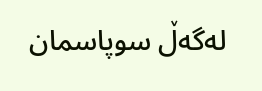لەگەڵ سوپاسمان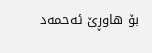بۆ هاوڕێ ئەحمەد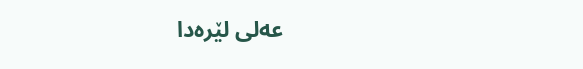عەلی لێرەدا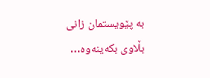بە پێویستمان زانی بڵاوی بکەینەوە…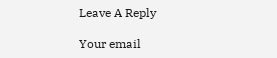Leave A Reply

Your email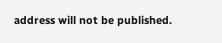address will not be published.